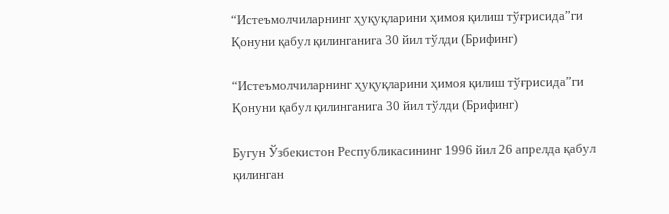“Истеъмолчиларнинг ҳуқуқларини ҳимоя қилиш тўғрисида”ги Қонуни қабул қилинганига 30 йил тўлди (Брифинг)

“Истеъмолчиларнинг ҳуқуқларини ҳимоя қилиш тўғрисида”ги Қонуни қабул қилинганига 30 йил тўлди (Брифинг)

Бугун Ўзбекистон Республикасининг 1996 йил 26 апрелда қабул қилинган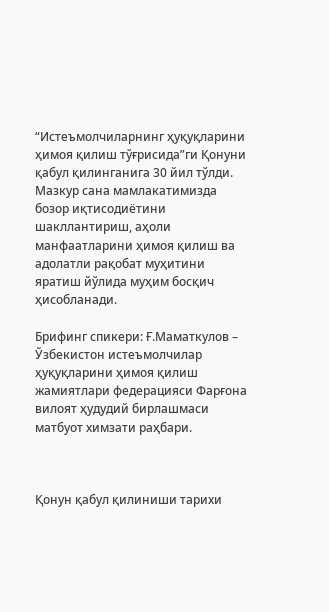“Истеъмолчиларнинг ҳуқуқларини ҳимоя қилиш тўғрисида”ги Қонуни қабул қилинганига 30 йил тўлди. Мазкур сана мамлакатимизда бозор иқтисодиётини шакллантириш, аҳоли манфаатларини ҳимоя қилиш ва адолатли рақобат муҳитини яратиш йўлида муҳим босқич ҳисобланади.

Брифинг спикери: Ғ.Маматкулов – Ўзбекистон истеъмолчилар ҳуқуқларини ҳимоя қилиш жамиятлари федерацияси Фарғона вилоят ҳудудий бирлашмаси матбуот химзати раҳбари.



Қонун қабул қилиниши тарихи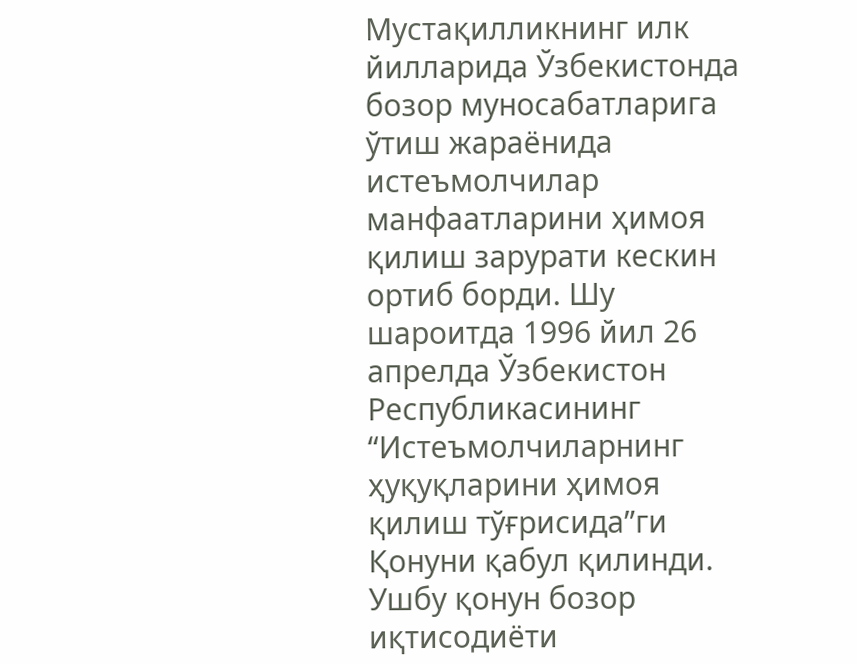Мустақилликнинг илк йилларида Ўзбекистонда бозор муносабатларига ўтиш жараёнида истеъмолчилар манфаатларини ҳимоя қилиш зарурати кескин ортиб борди. Шу шароитда 1996 йил 26 апрелда Ўзбекистон Республикасининг “Истеъмолчиларнинг ҳуқуқларини ҳимоя қилиш тўғрисида”ги Қонуни қабул қилинди.
Ушбу қонун бозор иқтисодиёти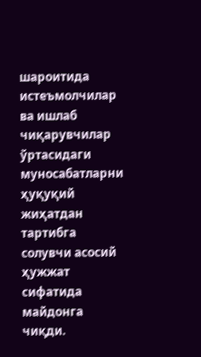шароитида истеъмолчилар ва ишлаб чиқарувчилар ўртасидаги муносабатларни ҳуқуқий жиҳатдан тартибга солувчи асосий ҳужжат сифатида майдонга чиқди.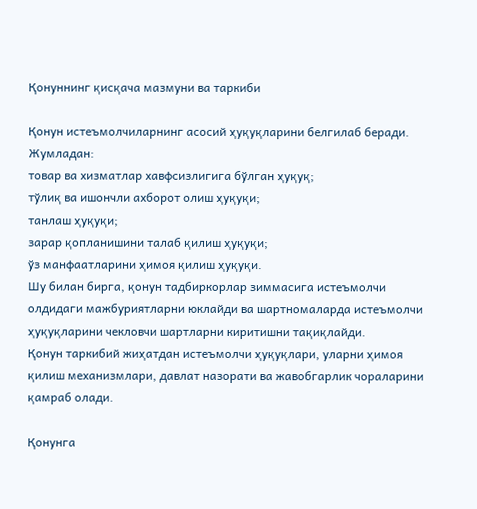Қонуннинг қисқача мазмуни ва таркиби

Қонун истеъмолчиларнинг асосий ҳуқуқларини белгилаб беради. Жумладан:
товар ва хизматлар хавфсизлигига бўлган ҳуқуқ;
тўлиқ ва ишончли ахборот олиш ҳуқуқи;
танлаш ҳуқуқи;
зарар қопланишини талаб қилиш ҳуқуқи;
ўз манфаатларини ҳимоя қилиш ҳуқуқи.
Шу билан бирга, қонун тадбиркорлар зиммасига истеъмолчи олдидаги мажбуриятларни юклайди ва шартномаларда истеъмолчи ҳуқуқларини чекловчи шартларни киритишни тақиқлайди.
Қонун таркибий жиҳатдан истеъмолчи ҳуқуқлари, уларни ҳимоя қилиш механизмлари, давлат назорати ва жавобгарлик чораларини қамраб олади.

Қонунга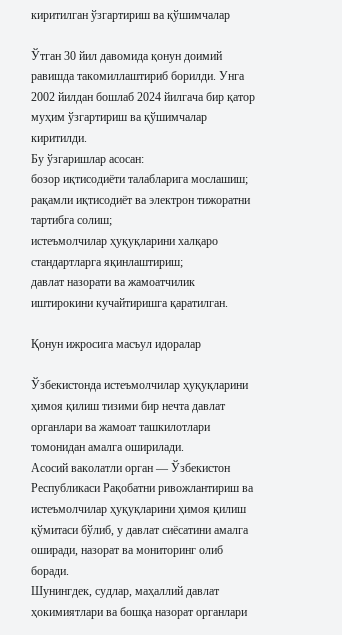киритилган ўзгартириш ва қўшимчалар

Ўтган 30 йил давомида қонун доимий равишда такомиллаштириб борилди. Унга 2002 йилдан бошлаб 2024 йилгача бир қатор муҳим ўзгартириш ва қўшимчалар киритилди.
Бу ўзгаришлар асосан:
бозор иқтисодиёти талабларига мослашиш;
рақамли иқтисодиёт ва электрон тижоратни тартибга солиш;
истеъмолчилар ҳуқуқларини халқаро стандартларга яқинлаштириш;
давлат назорати ва жамоатчилик иштирокини кучайтиришга қаратилган.

Қонун ижросига масъул идоралар

Ўзбекистонда истеъмолчилар ҳуқуқларини ҳимоя қилиш тизими бир нечта давлат органлари ва жамоат ташкилотлари томонидан амалга оширилади.
Асосий ваколатли орган — Ўзбекистон Республикаси Рақобатни ривожлантириш ва истеъмолчилар ҳуқуқларини ҳимоя қилиш қўмитаси бўлиб, у давлат сиёсатини амалга оширади, назорат ва мониторинг олиб боради.
Шунингдек, судлар, маҳаллий давлат ҳокимиятлари ва бошқа назорат органлари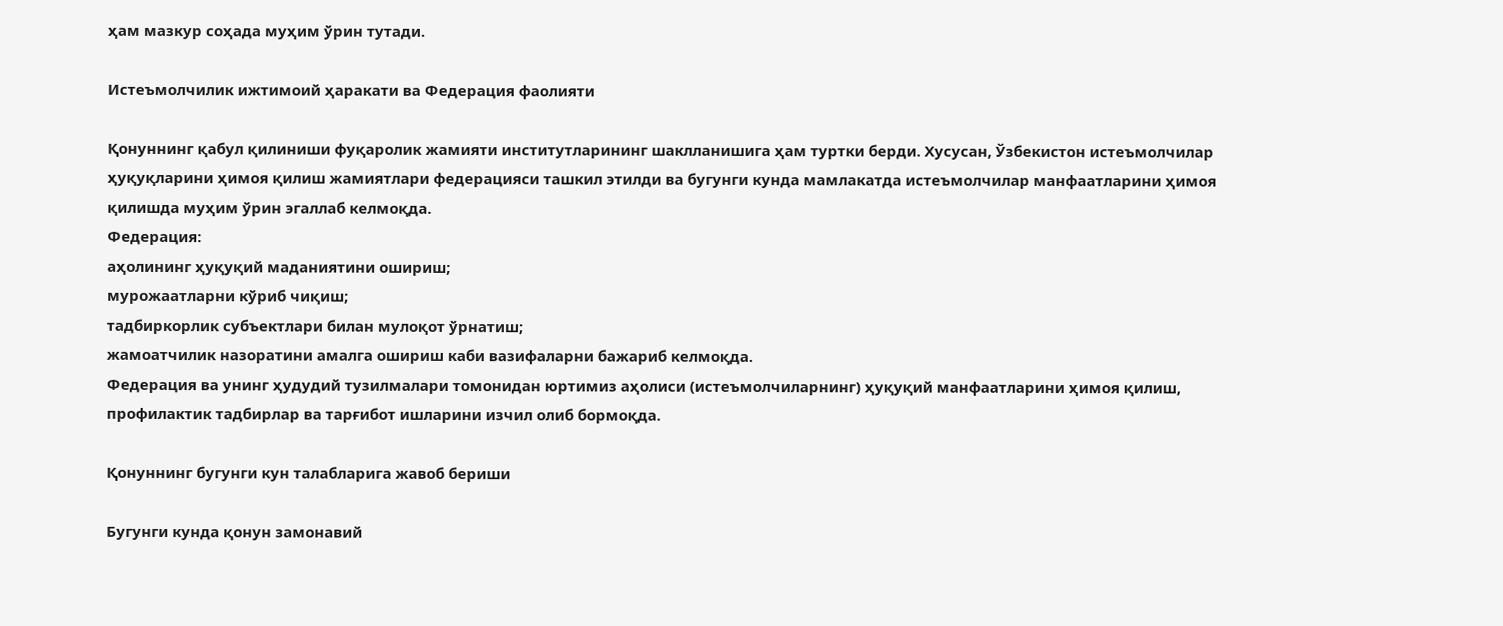ҳам мазкур соҳада муҳим ўрин тутади.

Истеъмолчилик ижтимоий ҳаракати ва Федерация фаолияти

Қонуннинг қабул қилиниши фуқаролик жамияти институтларининг шаклланишига ҳам туртки берди. Хусусан, Ўзбекистон истеъмолчилар ҳуқуқларини ҳимоя қилиш жамиятлари федерацияси ташкил этилди ва бугунги кунда мамлакатда истеъмолчилар манфаатларини ҳимоя қилишда муҳим ўрин эгаллаб келмоқда.
Федерация:
аҳолининг ҳуқуқий маданиятини ошириш;
мурожаатларни кўриб чиқиш;
тадбиркорлик субъектлари билан мулоқот ўрнатиш;
жамоатчилик назоратини амалга ошириш каби вазифаларни бажариб келмоқда.
Федерация ва унинг ҳудудий тузилмалари томонидан юртимиз аҳолиси (истеъмолчиларнинг) ҳуқуқий манфаатларини ҳимоя қилиш, профилактик тадбирлар ва тарғибот ишларини изчил олиб бормоқда.

Қонуннинг бугунги кун талабларига жавоб бериши

Бугунги кунда қонун замонавий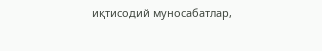иқтисодий муносабатлар,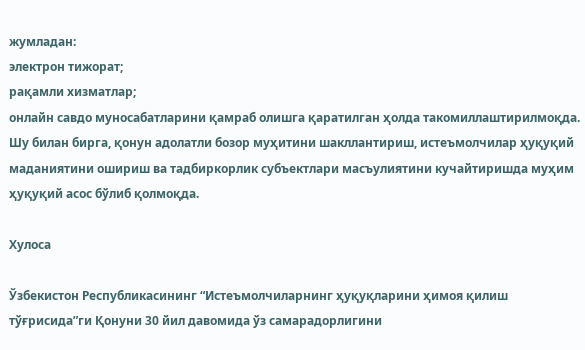жумладан:
электрон тижорат;
рақамли хизматлар;
онлайн савдо муносабатларини қамраб олишга қаратилган ҳолда такомиллаштирилмоқда.
Шу билан бирга, қонун адолатли бозор муҳитини шакллантириш, истеъмолчилар ҳуқуқий маданиятини ошириш ва тадбиркорлик субъектлари масъулиятини кучайтиришда муҳим ҳуқуқий асос бўлиб қолмоқда.

Хулоса

Ўзбекистон Республикасининг “Истеъмолчиларнинг ҳуқуқларини ҳимоя қилиш тўғрисида”ги Қонуни 30 йил давомида ўз самарадорлигини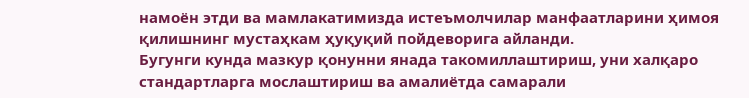намоён этди ва мамлакатимизда истеъмолчилар манфаатларини ҳимоя қилишнинг мустаҳкам ҳуқуқий пойдеворига айланди.
Бугунги кунда мазкур қонунни янада такомиллаштириш, уни халқаро стандартларга мослаштириш ва амалиётда самарали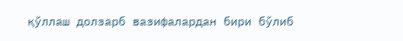қўллаш долзарб вазифалардан бири бўлиб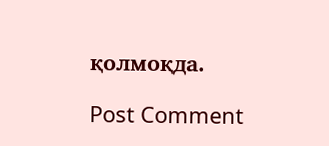қолмоқда.

Post Comment